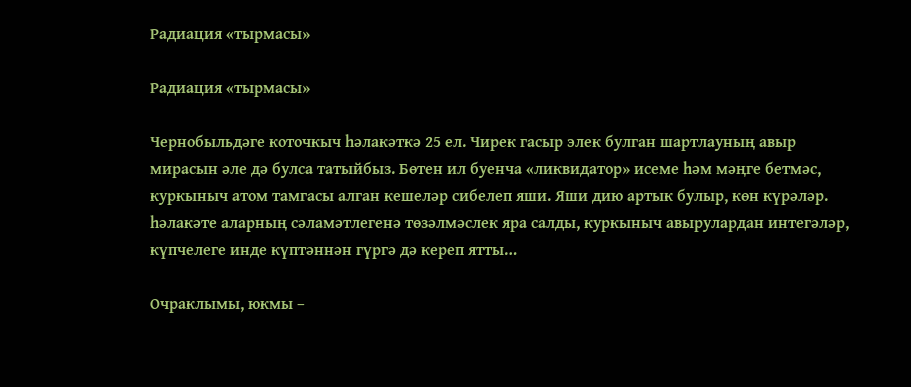Радиация «тырмасы»

Радиация «тырмасы»

Чернобыльдәге коточкыч һәлакәткә 25 ел. Чирек гасыр элек булган шартлауның авыр мирасын әле дә булса татыйбыз. Бөтен ил буенча «ликвидатор» исеме һәм мәңге бетмәс, куркыныч атом тамгасы алган кешеләр сибелеп яши. Яши дию артык булыр, көн күрәләр. һәлакәте аларның сәламәтлегенә төзәлмәслек яра салды, куркыныч авырулардан интегәләр, күпчелеге инде күптәннән гүргә дә кереп ятты…

Очраклымы, юкмы –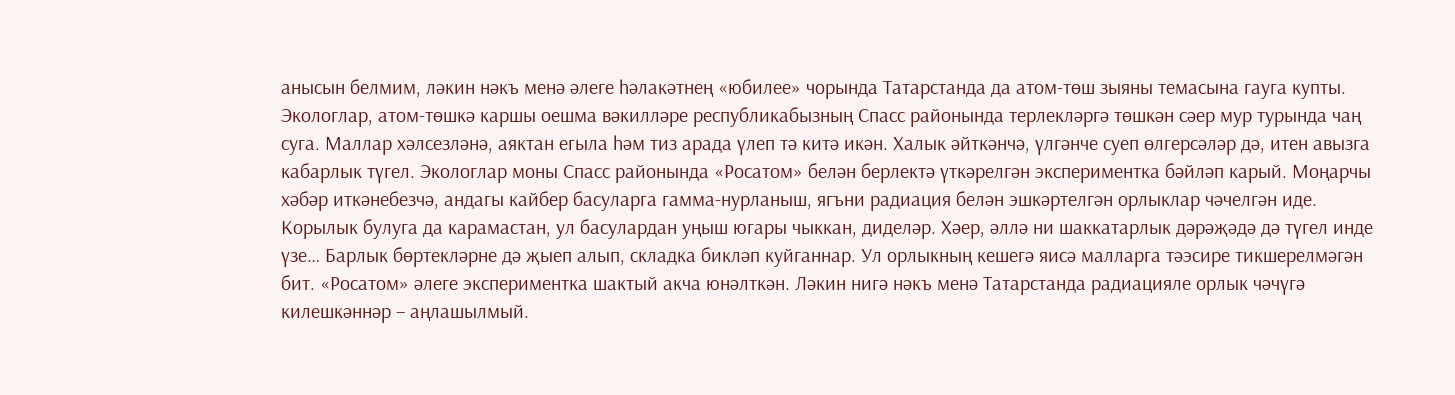анысын белмим, ләкин нәкъ менә әлеге һәлакәтнең «юбилее» чорында Татарстанда да атом-төш зыяны темасына гауга купты. Экологлар, атом-төшкә каршы оешма вәкилләре республикабызның Спасс районында терлекләргә төшкән сәер мур турында чаң суга. Маллар хәлсезләнә, аяктан егыла һәм тиз арада үлеп тә китә икән. Халык әйткәнчә, үлгәнче суеп өлгерсәләр дә, итен авызга кабарлык түгел. Экологлар моны Спасс районында «Росатом» белән берлектә үткәрелгән экспериментка бәйләп карый. Моңарчы хәбәр иткәнебезчә, андагы кайбер басуларга гамма-нурланыш, ягъни радиация белән эшкәртелгән орлыклар чәчелгән иде. Корылык булуга да карамастан, ул басулардан уңыш югары чыккан, диделәр. Хәер, әллә ни шаккатарлык дәрәҗәдә дә түгел инде үзе… Барлык бөртекләрне дә җыеп алып, складка бикләп куйганнар. Ул орлыкның кешегә яисә малларга тәэсире тикшерелмәгән бит. «Росатом» әлеге экспериментка шактый акча юнәлткән. Ләкин нигә нәкъ менә Татарстанда радиацияле орлык чәчүгә килешкәннәр – аңлашылмый.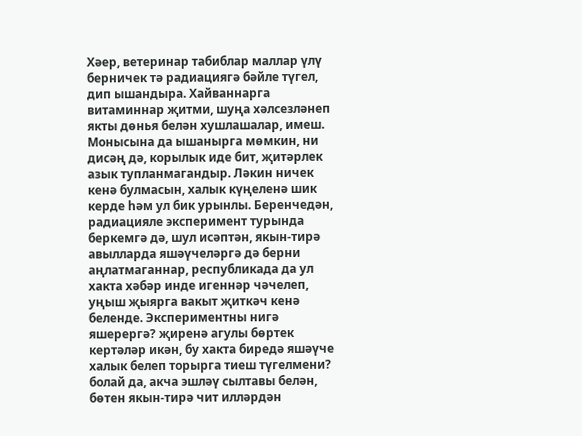Хәер, ветеринар табиблар маллар үлү берничек тә радиациягә бәйле түгел, дип ышандыра. Хайваннарга витаминнар җитми, шуңа хәлсезләнеп якты дөнья белән хушлашалар, имеш. Монысына да ышанырга мөмкин, ни дисәң дә, корылык иде бит, җитәрлек азык тупланмагандыр. Ләкин ничек кенә булмасын, халык күңеленә шик керде һәм ул бик урынлы. Беренчедән, радиацияле эксперимент турында беркемгә дә, шул исәптән, якын-тирә авылларда яшәүчеләргә дә берни аңлатмаганнар, республикада да ул хакта хәбәр инде игеннәр чәчелеп, уңыш җыярга вакыт җиткәч кенә беленде. Экспериментны нигә яшерергә? җиренә агулы бөртек кертәләр икән, бу хакта биредә яшәүче халык белеп торырга тиеш түгелмени? болай да, акча эшләү сылтавы белән, бөтен якын-тирә чит илләрдән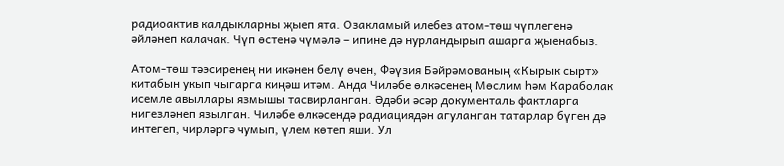радиоактив калдыкларны җыеп ята. Озакламый илебез атом-төш чүплегенә әйләнеп калачак. Чүп өстенә чүмәлә – ипине дә нурландырып ашарга җыенабыз.

Атом-төш тәэсиренең ни икәнен белү өчен, Фәүзия Бәйрәмованың «Кырык сырт» китабын укып чыгарга киңәш итәм. Анда Чиләбе өлкәсенең Мөслим һәм Караболак исемле авыллары язмышы тасвирланган. Әдәби әсәр документаль фактларга нигезләнеп язылган. Чиләбе өлкәсендә радиациядән агуланган татарлар бүген дә интегеп, чирләргә чумып, үлем көтеп яши. Ул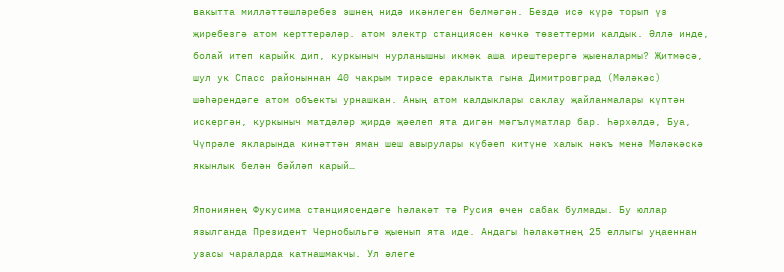вакытта милләттәшләребез эшнең нидә икәнлеген белмәгән. Бездә исә күрә торып үз җиребезгә атом керттерәләр. атом электр станциясен көчкә төзеттерми калдык. Әллә инде, болай итеп карыйк дип, куркыныч нурланышны икмәк аша ирештерергә җыеналармы? Җитмәсә, шул ук Спасс районыннан 40 чакрым тирәсе ераклыкта гына Димитровград (Мәләкәс) шәһәрендәге атом объекты урнашкан. Аның атом калдыклары саклау җайланмалары күптән искергән, куркыныч матдәләр җирдә җәелеп ята дигән мәгълүматлар бар. Һәрхәлдә, Буа, Чүпрәле якларында кинәттән яман шеш авырулары күбәеп китүне халык нәкъ менә Мәләкәскә якынлык белән бәйләп карый…

Япониянең Фукусима станциясендәге һәлакәт тә Русия өчен сабак булмады. Бу юллар язылганда Президент Чернобыльгә җыенып ята иде. Андагы һәлакәтнең 25 еллыгы уңаеннан узасы чараларда катнашмакчы. Ул әлеге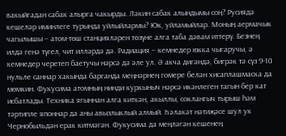вакыйгадан сабак алырга чакырды. Ләкин сабак алындымы соң? Русиядә кешеләр иминлеге турында уйлыйлармы? Юк, уйламыйлар. Моның аермачык чагылышы – атом-төш станцияләрен төзүне алга таба дәвам иттерү. Безнең илдә генә түгел, чит илләрдә дә. Радиация – кемнедер юкка чыгаручы, ә кемнедер черетеп баетучы нәрсә дә әле ул. Ә акча дигәндә, бигрәк тә сүз 9-10 нульле саннар хакында барганда меңнәрнең гомере белән хисаплашмаска да мөмкин. Фукусима атомның нинди куркыныч нәрсә икәнлеген тагын бер кат исбатлады. Техника ягыннан алга киткән, акыллы, соклангыч тырыш һәм тәртипле японнар да аны авызлыклый алмый. Һәлакәт нәтиҗәсе шул ук Чернобыльдән ерак китмәгән. Фукусима да меңләгән кешенең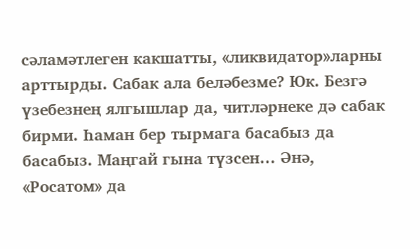сәламәтлеген какшатты, «ликвидатор»ларны арттырды. Сабак ала беләбезме? Юк. Безгә үзебезнең ялгышлар да, читләрнеке дә сабак бирми. Һаман бер тырмага басабыз да басабыз. Маңгай гына түзсен… Әнә, «Росатом» да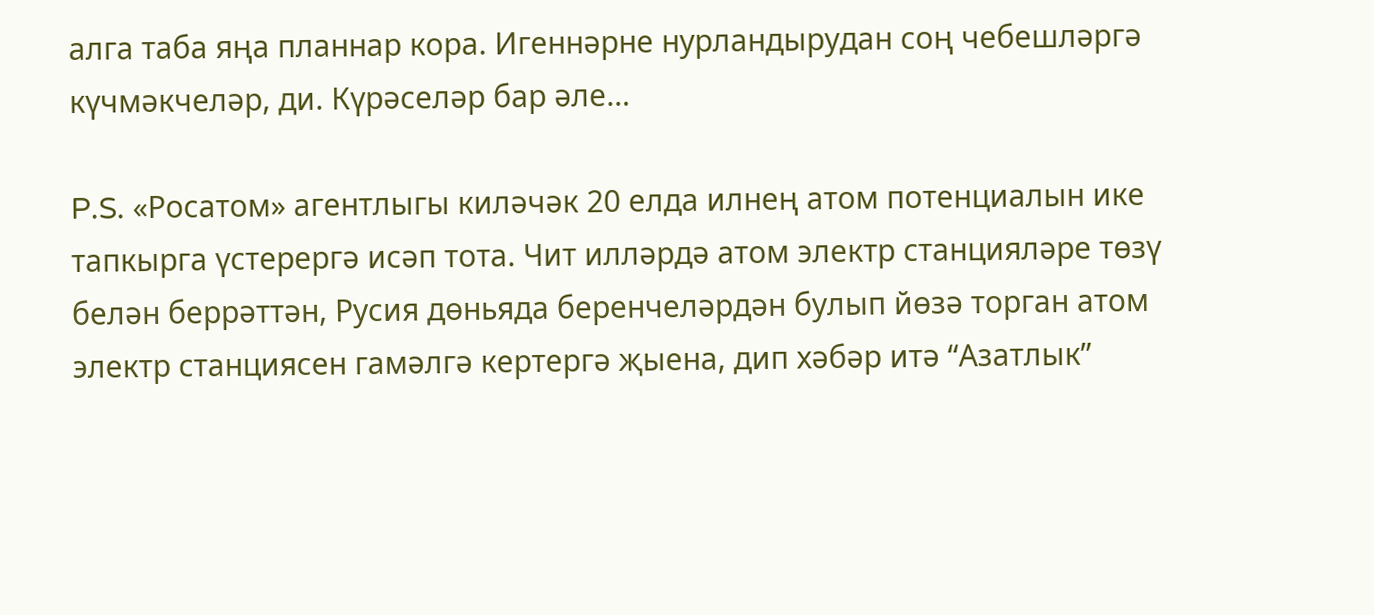алга таба яңа планнар кора. Игеннәрне нурландырудан соң чебешләргә күчмәкчеләр, ди. Күрәселәр бар әле…

P.S. «Росатом» агентлыгы киләчәк 20 елда илнең атом потенциалын ике тапкырга үстерергә исәп тота. Чит илләрдә атом электр станцияләре төзү белән беррәттән, Русия дөньяда беренчеләрдән булып йөзә торган атом электр станциясен гамәлгә кертергә җыена, дип хәбәр итә “Азатлык”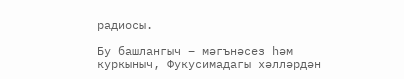радиосы.

Бу башлангыч – мәгънәсез һәм куркыныч, Фукусимадагы хәлләрдән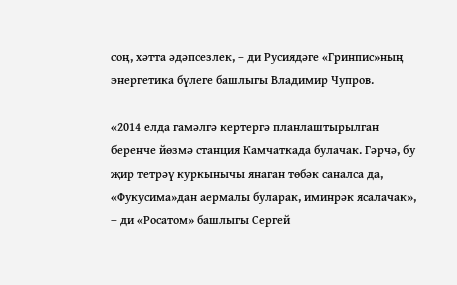соң, хәтта әдәпсезлек, – ди Русиядәге «Гринпис»ның энергетика бүлеге башлыгы Владимир Чупров.

«2014 елда гамәлгә кертергә планлаштырылган беренче йөзмә станция Камчаткада булачак. Гәрчә, бу җир тетрәү куркынычы янаган төбәк саналса да, «Фукусима»дан аермалы буларак, иминрәк ясалачак», – ди «Росатом» башлыгы Сергей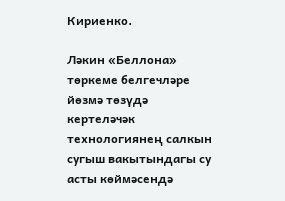Кириенко.

Ләкин «Беллона» төркеме белгечләре йөзмә төзүдә кертеләчәк технологиянең салкын сугыш вакытындагы су асты көймәсендә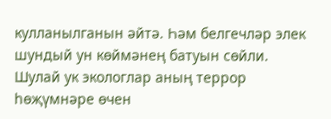кулланылганын әйтә. Һәм белгечләр элек шундый ун көймәнең батуын сөйли. Шулай ук экологлар аның террор һөҗүмнәре өчен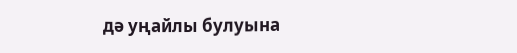дә уңайлы булуына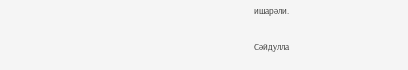ишарәли.

Сәйдулла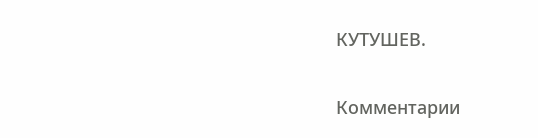КУТУШЕВ.

Комментарии